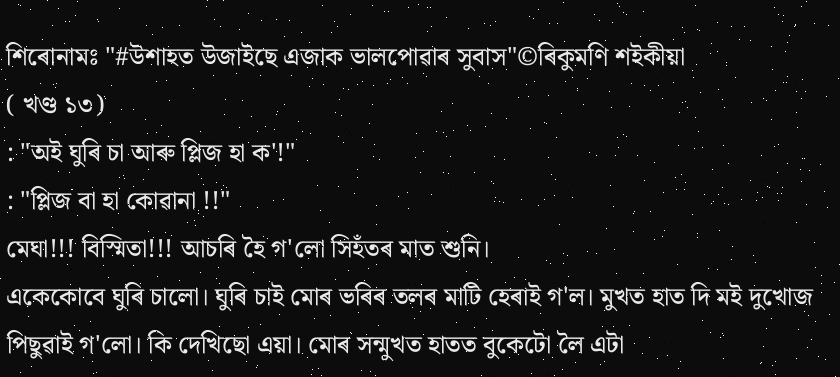শিৰোনামঃ "#উশাহত উজাইছে এজাক ভালপোৱাৰ সুবাস"©ৰিকুমণি শইকীয়া
( খণ্ড ১৩)
: "অই ঘুৰি চা আৰু প্লিজ হা ক'!"
: "প্লিজ বা হা কোৱানা !!"
মেঘা!!! বিস্মিতা!!! আচৰি হৈ গ'লো সিহঁতৰ মাত শুনি।
একেকোবে ঘুৰি চালো। ঘুৰি চাই মোৰ ভৰিৰ তলৰ মাটি হেৰাই গ'ল। মুখত হাত দি মই দুখোজ পিছুৱাই গ'লো। কি দেখিছো এয়া। মোৰ সন্মুখত হাতত বুকেটো লৈ এটা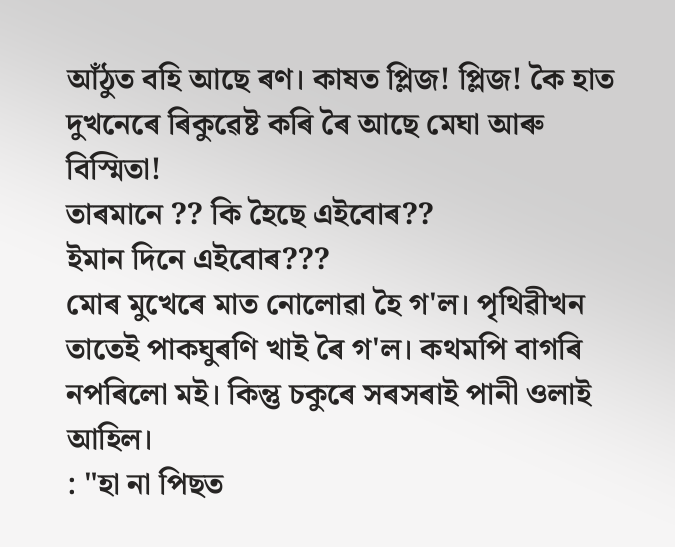আঁঠুত বহি আছে ৰণ। কাষত প্লিজ! প্লিজ! কৈ হাত দুখনেৰে ৰিকুৱেষ্ট কৰি ৰৈ আছে মেঘা আৰু বিস্মিতা!
তাৰমানে ?? কি হৈছে এইবোৰ??
ইমান দিনে এইবোৰ???
মোৰ মুখেৰে মাত নোলোৱা হৈ গ'ল। পৃথিৱীখন তাতেই পাকঘুৰণি খাই ৰৈ গ'ল। কথমপি বাগৰি নপৰিলো মই। কিন্তু চকুৰে সৰসৰাই পানী ওলাই আহিল।
: "হা না পিছত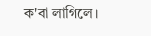ক'বা লাগিলে।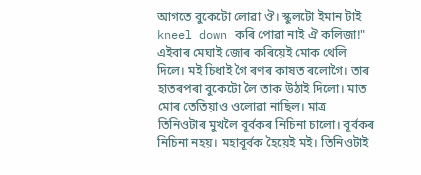আগতে বুকেটো লোৱা ঔ। স্কুলটো ইমান টাই kneel down কৰি পোৱা নাই ঐ কলিজা!"
এইবাৰ মেঘাই জোৰ কৰিয়েই মোক থেলি দিলে। মই চিধাই গৈ ৰণৰ কাষত ৰলোগৈ। তাৰ হাতৰপৰা বুকেটো লৈ তাক উঠাই দিলো। মাত মোৰ তেতিয়াও ওলোৱা নাছিল। মাত্ৰ তিনিওটাৰ মুখলৈ বূৰ্বকৰ নিচিনা চালো। বূৰ্বকৰ নিচিনা নহয়। মহাবূৰ্বক হৈয়েই মই। তিনিওটাই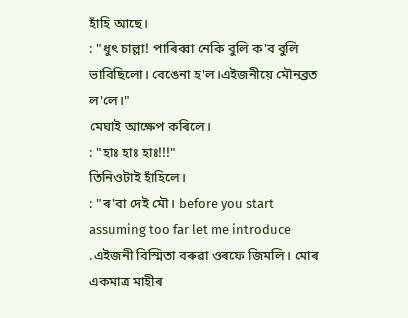হাঁহি আছে।
: "ধুৎ চাল্লা! পাৰিব্বা নেকি বুলি ক'ব বুলি ভাবিছিলো। বেঙেনা হ'ল।এইজনীয়ে মৌনব্ৰত ল'লে।"
মেঘাই আক্ষেপ কৰিলে।
: "হাঃ হাঃ হাঃ!!!"
তিনিওটাই হাঁহিলে।
: "ৰ'বা দেই মৌ। before you start assuming too far let me introduce .এইজনী বিস্মিতা বৰুৱা ওৰফে জিমলি। মোৰ একমাত্ৰ মাহীৰ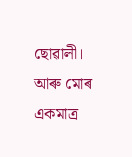ছোৱালী। আৰু মোৰ একমাত্ৰ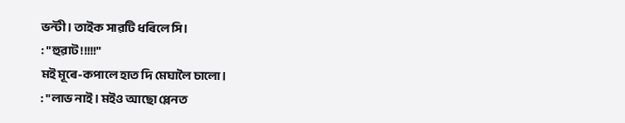ভন্টী। তাইক সাৱটি ধৰিলে সি।
: "হুৱাট!!!!!"
মই মূৰে-কপালে হাত দি মেঘালৈ চালো।
: "লাভ নাই। মইও আছো প্লেনত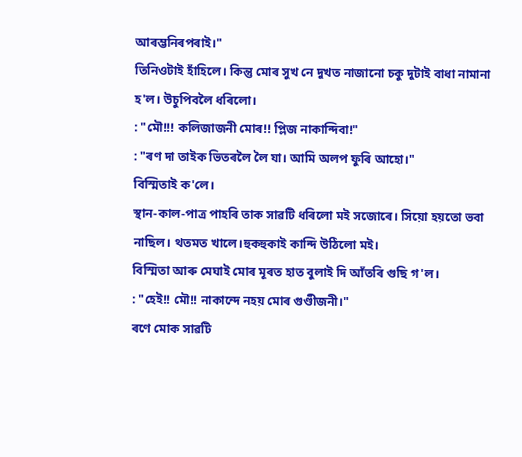আৰম্ভনিৰপৰাই।"
তিনিওটাই হাঁহিলে। কিন্তু মোৰ সুখ নে দুখত নাজানো চকু দুটাই বাধা নামানা হ'ল। উচুপিবলৈ ধৰিলো।
: "মৌ!!! কলিজাজনী মোৰ!! প্লিজ নাকান্দিবা!"
: "ৰণ দা তাইক ভিতৰলৈ লৈ যা। আমি অলপ ফুৰি আহো।"
বিস্মিতাই ক'লে।
স্থান-কাল-পাত্ৰ পাহৰি তাক সাৱটি ধৰিলো মই সজোৰে। সিয়ো হয়তো ভবা নাছিল। থতমত খালে।হুকহুকাই কান্দি উঠিলো মই।
বিস্মিতা আৰু মেঘাই মোৰ মূৰত হাত বুলাই দি আঁতৰি গুছি গ'ল।
: "হেই!! মৌ!! নাকান্দে নহয় মোৰ গুণ্ডীজনী।"
ৰণে মোক সাৱটি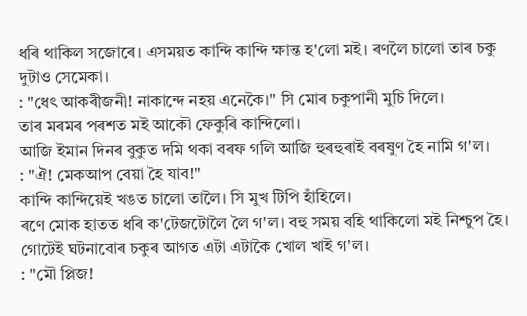ধৰি থাকিল সজোৰে। এসময়ত কান্দি কান্দি ক্ষান্ত হ'লো মই। ৰণলৈ চালো তাৰ চকু দুটাও সেমেকা।
: "ধেৎ আকৰীজনী! নাকান্দে নহয় এনেকৈ।" সি মোৰ চকুপানী মুচি দিলে।
তাৰ মৰমৰ পৰশত মই আকৌ ফেকুৰি কান্দিলো।
আজি ইমান দিনৰ বুকুত দমি থকা বৰফ গলি আজি হুৰহুৰাই বৰষুণ হৈ নামি গ'ল।
: "ঐ! মেকআপ বেয়া হৈ যাব!"
কান্দি কান্দিয়েই খঙত চালো তালৈ। সি মুখ টিপি হাঁহিলে।
ৰণে মোক হাতত ধৰি ক'টেজটোলৈ লৈ গ'ল। বহু সময় বহি থাকিলো মই নিশ্চুপ হৈ। গোটেই ঘটনাবোৰ চকুৰ আগত এটা এটাকৈ খোল খাই গ'ল।
: "মৌ প্লিজ!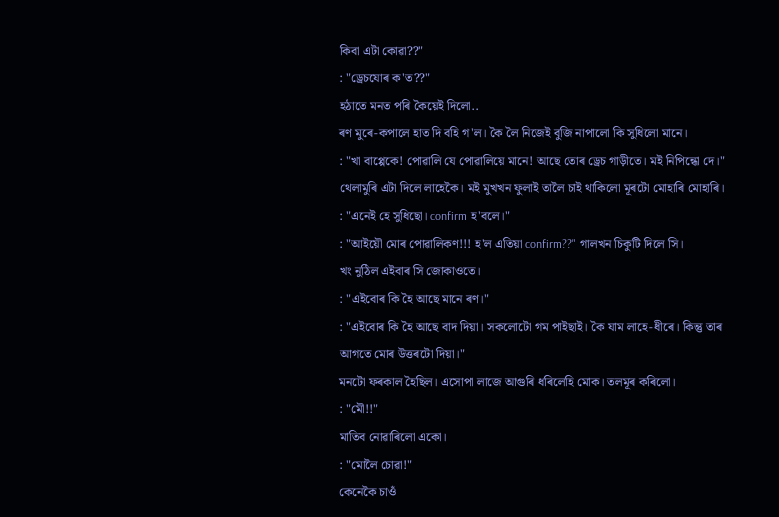কিবা এটা কোৱা??"
: "ড্ৰেচযোৰ ক'ত??"
হঠাতে মনত পৰি কৈয়েই দিলো..
ৰণ মুৰে-কপালে হাত দি বহি গ'ল। কৈ লৈ নিজেই বুজি নাপালো কি সুধিলো মানে।
: "খা বাপ্পেকে! পোৱালি যে পোৱালিয়ে মানে! আছে তোৰ ড্ৰেচ গাড়ীতে। মই নিপিন্ধো দে।"
থেলামুৰি এটা দিলে লাহেকৈ। মই মুখখন ফুলাই তালৈ চাই থাকিলো মূৰটো মোহাৰি মোহাৰি।
: "এনেই হে সুধিছো। confirm হ'বলে।"
: "আইয়ৌ মোৰ পোৱালিকণ!!! হ'ল এতিয়া confirm??" গালখন চিকুটি দিলে সি।
খং নুঠিল এইবাৰ সি জোকাওতে।
: "এইবোৰ কি হৈ আছে মানে ৰণ।"
: "এইবোৰ কি হৈ আছে বাদ দিয়া। সকলোটো গম পাইছাই। কৈ যাম লাহে-ধীৰে। কিন্তু তাৰ আগতে মোৰ উত্তৰটো দিয়া।"
মনটো ফৰকাল হৈছিল। এসোপা লাজে আগুৰি ধৰিলেহি মোক। তলমূৰ কৰিলো।
: "মৌ!!"
মাতিব নোৱাৰিলো একো।
: "মোলৈ চোৱা!"
কেনেকৈ চাওঁ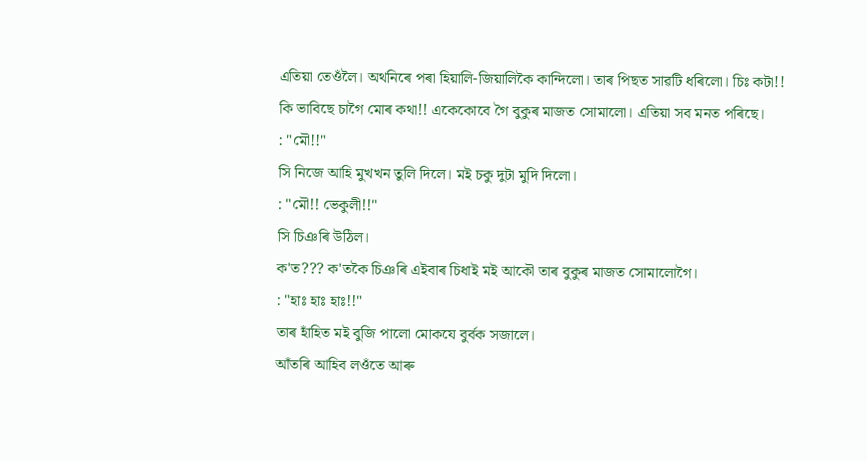এতিয়া তেওঁলৈ। অথনিৰে পৰা হিয়ালি-জিয়ালিকৈ কান্দিলো। তাৰ পিছত সাৱটি ধৰিলো। চিঃ কটা!! কি ভাবিছে চাগৈ মোৰ কথা!! একেকোবে গৈ বুকুৰ মাজত সোমালো। এতিয়া সব মনত পৰিছে।
: "মৌ!!"
সি নিজে আহি মুখখন তুলি দিলে। মই চকু দুটা মুদি দিলো।
: "মৌ!! ভেকুলী!!"
সি চিঞৰি উঠিল।
ক'ত??? ক'তকৈ চিঞৰি এইবাৰ চিধাই মই আকৌ তাৰ বুকুৰ মাজত সোমালোগৈ।
: "হাঃ হাঃ হাঃ!!"
তাৰ হাঁহিত মই বুজি পালো মোকযে বুৰ্বক সজালে।
আঁতৰি আহিব লওঁতে আৰু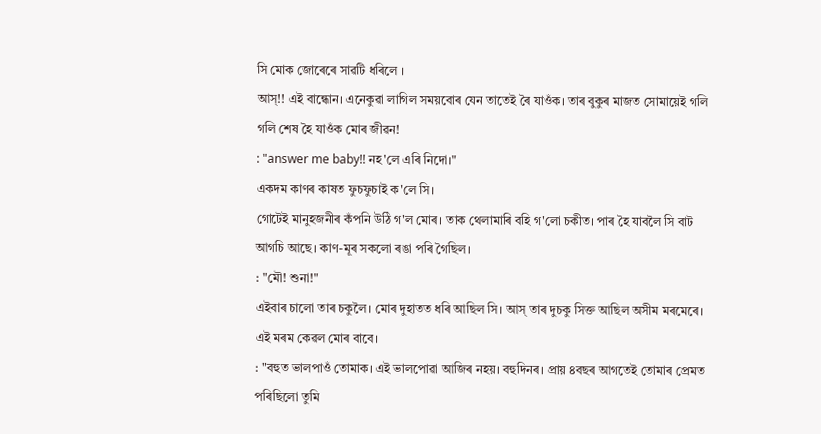সি মোক জোৰেৰে সাৱটি ধৰিলে ।
আস্!! এই বান্ধোন। এনেকুৱা লাগিল সময়বোৰ যেন তাতেই ৰৈ যাওঁক। তাৰ বুকুৰ মাজত সোমায়েই গলি গলি শেষ হৈ যাওঁক মোৰ জীৱন!
: "answer me baby!! নহ'লে এৰি নিদো।"
একদম কাণৰ কাষত ফুচফুচাই ক'লে সি।
গোটেই মানুহজনীৰ কঁপনি উঠি গ'ল মোৰ। তাক থেলামাৰি বহি গ'লো চকীত। পাৰ হৈ যাবলৈ সি বাট আগচি আছে। কাণ-মূৰ সকলো ৰঙা পৰি গৈছিল।
: "মৌ! শুনা!"
এইবাৰ চালো তাৰ চকুলৈ। মোৰ দুহাতত ধৰি আছিল সি। আস্ তাৰ দুচকু সিক্ত আছিল অসীম মৰমেৰে। এই মৰম কেৱল মোৰ বাবে।
: "বহুত ভালপাওঁ তোমাক। এই ভালপোৱা আজিৰ নহয়। বহুদিনৰ। প্ৰায় ৪বছৰ আগতেই তোমাৰ প্ৰেমত পৰিছিলো তুমি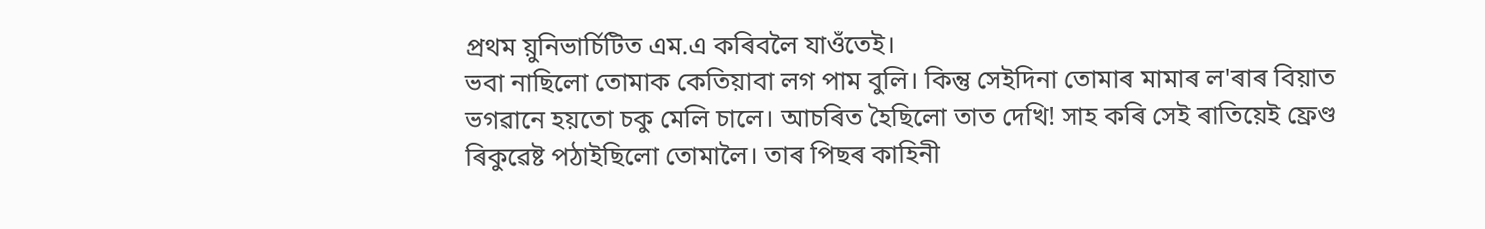প্ৰথম য়ুনিভাৰ্চিটিত এম.এ কৰিবলৈ যাওঁতেই।
ভবা নাছিলো তোমাক কেতিয়াবা লগ পাম বুলি। কিন্তু সেইদিনা তোমাৰ মামাৰ ল'ৰাৰ বিয়াত ভগৱানে হয়তো চকু মেলি চালে। আচৰিত হৈছিলো তাত দেখি! সাহ কৰি সেই ৰাতিয়েই ফ্ৰেণ্ড ৰিকুৱেষ্ট পঠাইছিলো তোমালৈ। তাৰ পিছৰ কাহিনী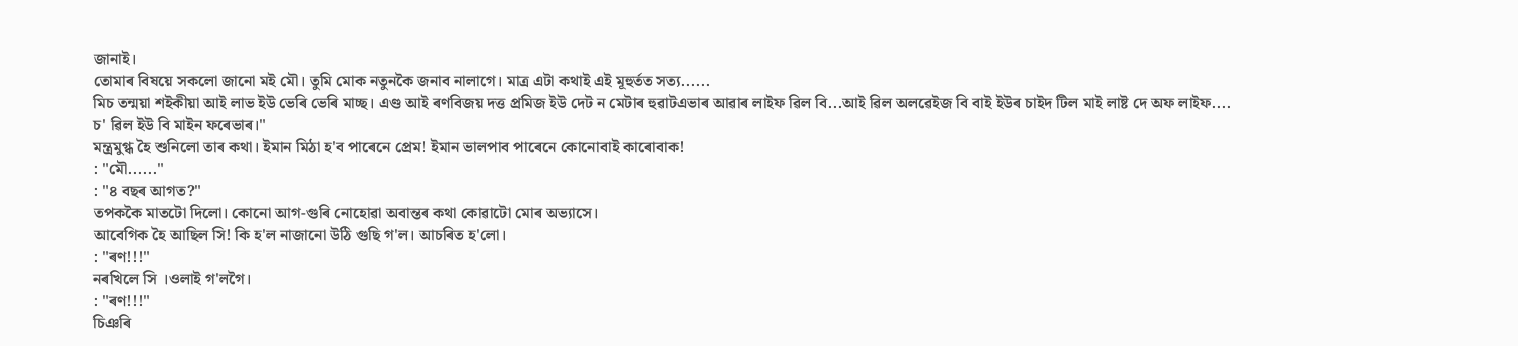জানাই।
তোমাৰ বিষয়ে সকলো জানো মই মৌ। তুমি মোক নতুনকৈ জনাব নালাগে। মাত্ৰ এটা কথাই এই মূহুৰ্তত সত্য......
মিচ তন্ময়া শইকীয়া আই লাভ ইউ ভেৰি ভেৰি মাচ্ছ। এণ্ড আই ৰণবিজয় দত্ত প্ৰমিজ ইউ দেট ন মেটাৰ হুৱাটএভাৰ আৱাৰ লাইফ ৱিল বি...আই ৱিল অলৱেইজ বি বাই ইউৰ চাইদ টিল মাই লাষ্ট দে অফ লাইফ....
চ' ৱিল ইউ বি মাইন ফৰেভাৰ।"
মন্ত্ৰমুগ্ধ হৈ শুনিলো তাৰ কথা। ইমান মিঠা হ'ব পাৰেনে প্ৰেম! ইমান ভালপাব পাৰেনে কোনোবাই কাৰোবাক!
: "মৌ......"
: "৪ বছৰ আগত?"
তপককৈ মাতটো দিলো। কোনো আগ-গুৰি নোহোৱা অবান্তৰ কথা কোৱাটো মোৰ অভ্যাসে।
আবেগিক হৈ আছিল সি! কি হ'ল নাজানো উঠি গুছি গ'ল। আচৰিত হ'লো।
: "ৰণ!!!"
নৰখিলে সি ।ওলাই গ'লগৈ।
: "ৰণ!!!"
চিঞৰি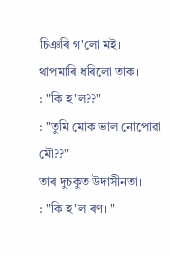চিঞৰি গ'লো মই। থাপমাৰি ধৰিলো তাক।
: "কি হ'ল??"
: "তুমি মোক ভাল নোপোৱা মৌ??"
তাৰ দুচকুত উদাসীনতা।
: "কি হ'ল ৰণ। "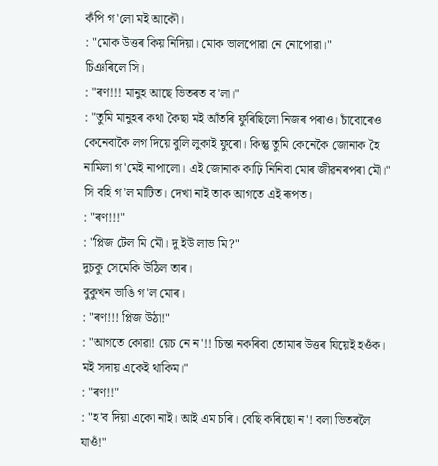কঁপি গ'লো মই আকৌ।
: "মোক উত্তৰ কিয় নিদিয়া। মোক ভালপোৱা নে নোপোৱা।"
চিঞৰিলে সি।
: "ৰণ!!! মানুহ আছে ভিতৰত ব'লা।"
: "তুমি মানুহৰ কথা কৈছা মই আঁতৰি ফুৰিছিলো নিজৰ পৰাও। চাঁবোৰেও কেনেবাকৈ লগ দিয়ে বুলি লুকাই ফুৰো। কিন্তু তুমি কেনেকৈ জোনাক হৈ নামিলা গ'মেই নাপালো। এই জোনাক কাঢ়ি নিনিবা মোৰ জীৱনৰপৰা মৌ।"
সি বহি গ'ল মাটিত। দেখা নাই তাক আগতে এই ৰূপত।
: "ৰণ!!!"
: "প্লিজ টেল মি মৌ। দু ইউ লাভ মি?"
দুচকু সেমেকি উঠিল তাৰ।
বুকুখন ভাঙি গ'ল মোৰ।
: "ৰণ!!! প্লিজ উঠা!"
: "আগতে কোৱা! য়েচ নে ন'!! চিন্তা নকৰিবা তোমাৰ উত্তৰ যিয়েই হওঁক। মই সদায় একেই থাকিম।"
: "ৰণ!!"
: "হ'ব দিয়া একো নাই। আই এম চৰি। বেছি কৰিছো ন'! বলা ভিতৰলৈ যাওঁ!"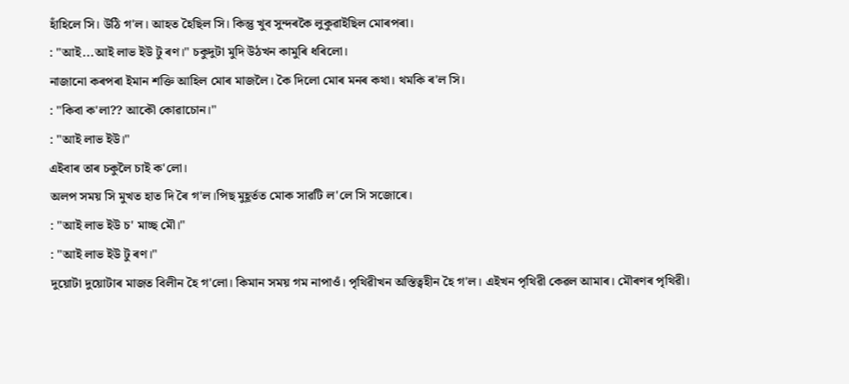হাঁহিলে সি। উঠি গ'ল। আহত হৈছিল সি। কিন্তু খুব সুন্দৰকৈ লুকুৱাইছিল মোৰপৰা।
: "আই...আই লাভ ইউ টু ৰণ।" চকুদুটা মুদি উঠখন কামুৰি ধৰিলো।
নাজানো কৰপৰা ইমান শক্তি আহিল মোৰ মাজলৈ। কৈ দিলো মোৰ মনৰ কথা। থমকি ৰ'ল সি।
: "কিবা ক'লা?? আকৌ কোৱাচোন।"
: "আই লাভ ইউ।"
এইবাৰ তাৰ চকুলৈ চাই ক'লো।
অলপ সময় সি মুখত হাত দি ৰৈ গ'ল।পিছ মুহূৰ্তত মোক সাৱটি ল'লে সি সজোৰে।
: "আই লাভ ইউ চ' মাচ্ছ মৌ।"
: "আই লাভ ইউ টু ৰণ।"
দুয়োটা দুয়োটাৰ মাজত বিলীন হৈ গ'লো। কিমান সময় গম নাপাওঁ। পৃথিৱীখন অস্তিত্বহীন হৈ গ'ল। এইখন পৃথিৱী কেৱল আমাৰ। মৌৰণৰ পৃথিৱী।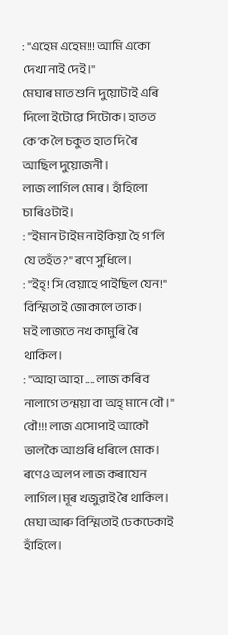: "এহেম এহেম!!! আমি একো দেখা নাই দেই।"
মেঘাৰ মাত শুনি দুয়োটাই এৰি দিলো ইটোৱে সিটোক। হাতত কে'ক লৈ চকুত হাত দি ৰৈ আছিল দুয়োজনী।
লাজ লাগিল মোৰ। হাঁহিলো চাৰিওটাই।
: "ইমান টাইম নাইকিয়া হৈ গ'লি যে তহঁত?" ৰণে সুধিলে।
: "ইহ্! সি বেয়াহে পাইছিল যেন!"
বিস্মিতাই জোকালে তাক।
মই লাজতে নখ কামুৰি ৰৈ থাকিল।
: "আহা আহা .... লাজ কৰিব নালাগে তন্ময়া বা অহ্ মানে বৌ।"
বৌ!!! লাজ এসোপাই আকৌ ভালকৈ আগুৰি ধৰিলে মোক। ৰণেও অলপ লাজ কৰাযেন লাগিল।মূৰ খজুৱাই ৰৈ থাকিল। মেঘা আৰু বিস্মিতাই ঢেকঢেকাই হাঁহিলে।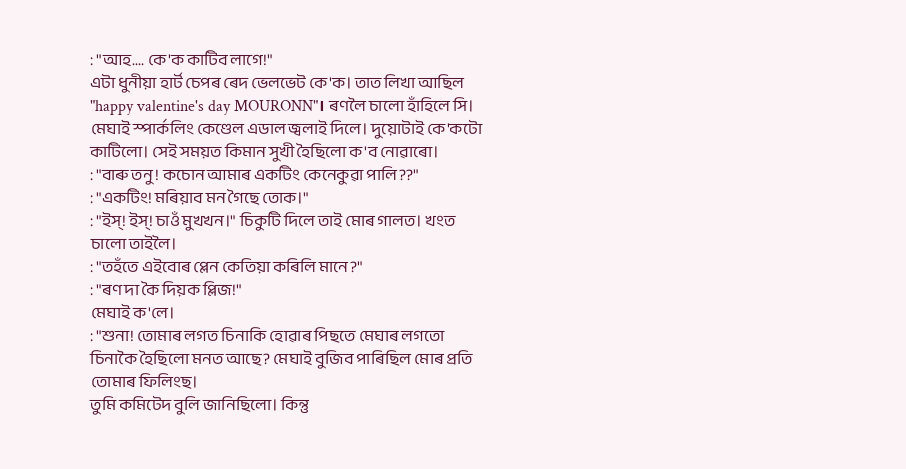: "আহ.... কে'ক কাটিব লাগে!"
এটা ধুনীয়া হাৰ্ট চেপৰ ৰেদ ভেলভেট কে'ক। তাত লিখা আছিল "happy valentine's day MOURONN"। ৰণলৈ চালো হাঁহিলে সি। মেঘাই স্পাৰ্কলিং কেণ্ডেল এডাল জ্বলাই দিলে। দুয়োটাই কে'কটো কাটিলো। সেই সময়ত কিমান সুখী হৈছিলো ক'ব নোৱাৰো।
: "বাৰু তনু ! কচোন আমাৰ একটিং কেনেকুৱা পালি??"
: "একটিং! মৰিয়াব মন গৈছে তোক।"
: "ইস্! ইস্! চাওঁ মুখখন।" চিকুটি দিলে তাই মোৰ গালত। খংত চালো তাইলৈ।
: "তহঁতে এইবোৰ প্লেন কেতিয়া কৰিলি মানে?"
: "ৰণ দা কৈ দিয়ক প্লিজ!"
মেঘাই ক'লে।
: "শুনা! তোমাৰ লগত চিনাকি হোৱাৰ পিছতে মেঘাৰ লগতো চিনাকৈ হৈছিলো মনত আছে? মেঘাই বুজিব পাৰিছিল মোৰ প্ৰতি তোমাৰ ফিলিংছ।
তুমি কমিটেদ বুলি জানিছিলো। কিন্তু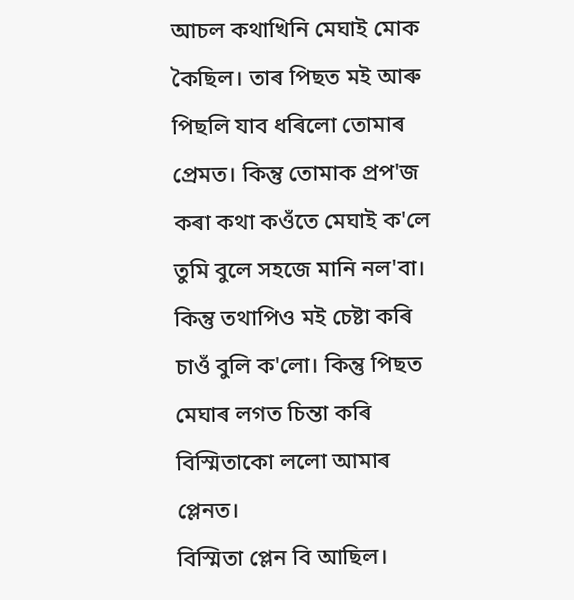আচল কথাখিনি মেঘাই মোক কৈছিল। তাৰ পিছত মই আৰু পিছলি যাব ধৰিলো তোমাৰ প্ৰেমত। কিন্তু তোমাক প্ৰপ'জ কৰা কথা কওঁতে মেঘাই ক'লে তুমি বুলে সহজে মানি নল'বা।
কিন্তু তথাপিও মই চেষ্টা কৰি চাওঁ বুলি ক'লো। কিন্তু পিছত মেঘাৰ লগত চিন্তা কৰি বিস্মিতাকো ললো আমাৰ প্লেনত।
বিস্মিতা প্লেন বি আছিল।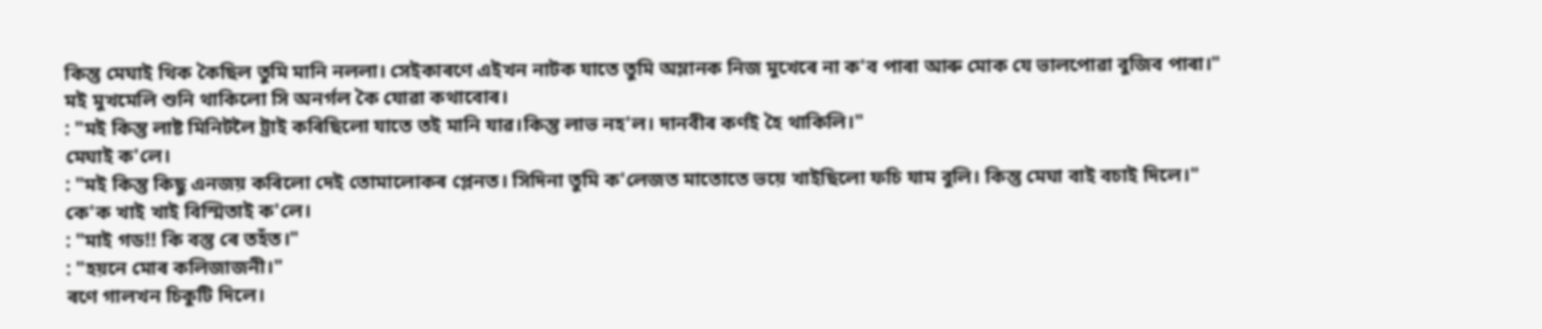কিন্তু মেঘাই থিক কৈছিল তুমি মানি নললা। সেইকাৰণে এইখন নাটক যাতে তুমি অম্লানক নিজ মুখেৰে না ক'ব পাৰা আৰু মোক যে ভালপোৱা বুজিব পাৰা।"
মই মুখমেলি শুনি থাকিলো সি অনৰ্গল কৈ যোৱা কথাবোৰ।
: "মই কিন্তু লাষ্ট মিনিটলৈ ট্ৰাই কৰিছিলো যাতে তই মানি যাৱ।কিন্তু লাভ নহ'ল। দানবীৰ কৰ্ণই হৈ থাকিলি।"
মেঘাই ক'লে।
: "মই কিন্তু কিছু এনজয় কৰিলো দেই তোমালোকৰ প্লেনত। সিদিনা তুমি ক'লেজত মাতোতে ভয়ে খাইছিলো ফচি যাম বুলি। কিন্তু মেঘা বাই বচাই দিলে।"
কে'ক খাই খাই বিস্মিতাই ক'লে।
: "মাই গড!! কি বস্তু ৰে তহঁত।"
: "হয়নে মোৰ কলিজাজনী।"
ৰণে গালখন চিকুটি দিলে।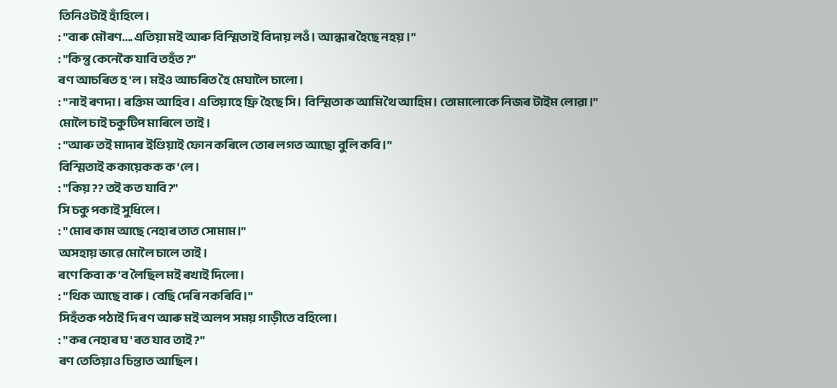তিনিওটাই হাঁহিলে।
: "বাৰু মৌৰণ....এতিয়া মই আৰু বিস্মিতাই বিদায় লওঁ। আন্ধাৰ হৈছে নহয়।"
: "কিন্তু কেনেকৈ যাবি তহঁত?"
ৰণ আচৰিত হ'ল। মইও আচৰিত হৈ মেঘালৈ চালো।
: "নাই ৰণদা। ৰক্তিম আহিব। এতিয়াহে ফ্ৰি হৈছে সি। বিস্মিতাক আমি থৈ আহিম। তোমালোকে নিজৰ টাইম লোৱা।"
মোলৈ চাই চকুটিপ মাৰিলে তাই।
: "আৰু তই মাদাৰ ইণ্ডিয়াই ফোন কৰিলে তোৰ লগত আছো বুলি কবি।"
বিস্মিতাই ককায়েকক ক'লে।
: "কিয়?? তই কত যাবি?"
সি চকু পকাই সুধিলে।
: "মোৰ কাম আছে নেহাৰ তাত সোমাম।"
অসহায় ভাৱে মোলৈ চালে তাই।
ৰণে কিবা ক'ব লৈছিল মই ৰখাই দিলো।
: "থিক আছে বাৰু। বেছি দেৰি নকৰিবি।"
সিহঁতক পঠাই দি ৰণ আৰু মই অলপ সময় গাড়ীতে বহিলো।
: "কৰ নেহাৰ ঘ'ৰত যাব তাই?"
ৰণ তেতিয়াও চিন্তাত আছিল।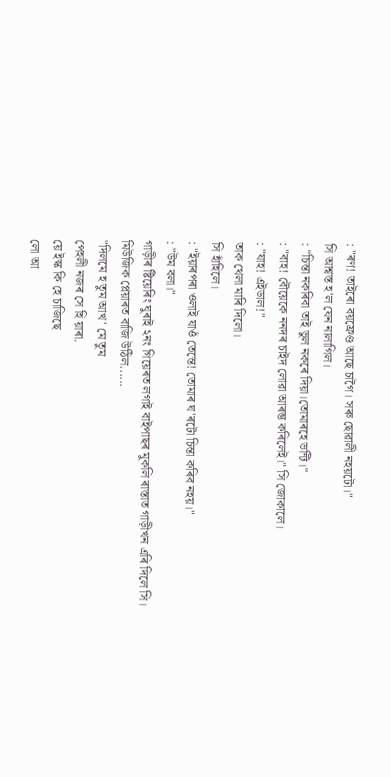: "ৰণ! তাইৰো বয়ফ্ৰেণ্ড আছে চাগৈ। সৰু ছোৱালী নহয়টো।"
সি আশ্বস্ত হ'ল যেন নালাগিল।
: "চিন্তা নকৰিবা তাই ভুল নকৰে দিয়া।তোমাৰহে ভন্টি।"
: "বাহ! বৌয়েকে ননদৰ চাইদ লোৱা আৰম্ভ কৰিলেই।" সি জোকালে।
: "যাহ! এইডাল!"
তাক থেলা মাৰি দিলো।
সি হাঁহিলে।
: "ইয়াৰপৰা ওলাই যাওঁ তেন্তে! তোমাৰ ঘ'ৰটো চিন্তা কৰিব নহয়।"
: "উম বলা।"
গাড়ীৰ ষ্টিয়েৰিং ঘুৰাই ২নং গিয়েৰত লগাই বাইপাছৰ মুকলি ৰাস্তাত গাড়ীখন এৰি দিলে সি।
মিউজিক প্লেয়াৰত বাজি উঠিল......
"দিলমে হ তুম আখ' মে তুম
পেহলী নজৰ সে হি য়াৰা.
য়ে ইস্ক কি হে চাজিছে
লো আ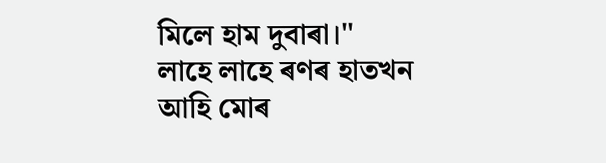মিলে হাম দুবাৰা।"
লাহে লাহে ৰণৰ হাতখন আহি মোৰ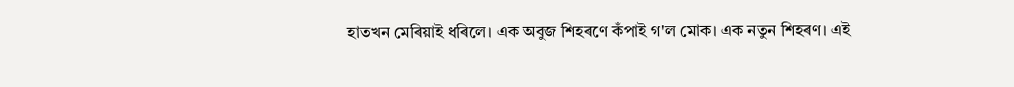হাতখন মেৰিয়াই ধৰিলে। এক অবুজ শিহৰণে কঁপাই গ'ল মোক। এক নতুন শিহৰণ। এই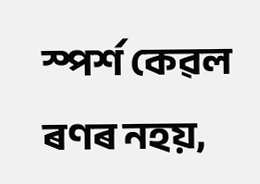স্পৰ্শ কেৱল ৰণৰ নহয়,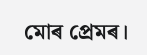মোৰ প্ৰেমৰ।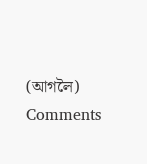(আগলৈ)
Comments